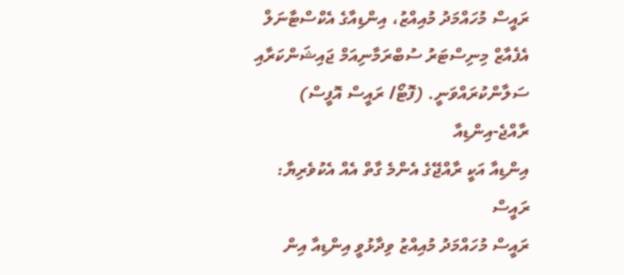ރައީސް މުހައްމަދު މުއިއްޒު، އިންޑިއާގެ އެކްސްޓާނަލް އެފެއާޒް މިނިސްޓަރު ސުބްރަމާނިއަމް ޖައިޝަންކަރާއި ސަލާންކުރައްވަނީ. (ފޮޓޯ/ ރައީސް އޮފީސް)
ރާއްޖެ-އިންޑިއާ
އިންޑިއާ އަކީ ރާއްޖޭގެ އެންމެ ގާތް އެއް އެކުވެރިޔާ: ރައީސް
ރައީސް މުހައްމަދު މުއިއްޒު ވިދާޅުވީ އިންޑިއާ އިން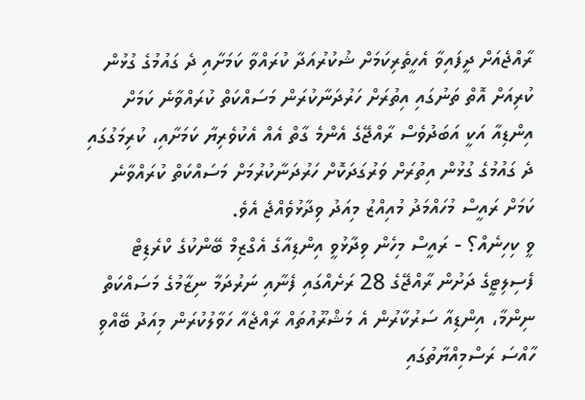ރާއްޖެއަށް ދީފައިވާ އެހީތެރިކަމަށް ޝުކުރުއަދާ ކުރައްވާ ކަމަށާއި ދެ ގައުމުގެ ގުޅުން ކުރިއަށް އޮތް ތަނުގައި އިތުރަށް ހަރުދަނާކުރަން މަސައްކަތް ކުރައްވާނެ ކަމަށް
އިންޑިއާ އަކީ އަބަދުވެސް ރާއްޖޭގެ އެންމެ ގާތް އެއް އެކުވެރިޔާ ކަމަށާއި، ކުރިމަގުގައި ދެ ގައުމުގެ ގުޅުން އިތުރަށް ވަރުގަދަކޮށް ހަރުދަނާކުރުމަށް މަސައްކަތް ކުރައްވާނެ ކަމަށް ރައީސް މުހައްމަދު މުއިއްޒު މިއަދު ވިދާޅުވެއްޖެ އެވެ.
ވީ ކިހިނެއް؟ - ރައީސް މިހެން ވިދާޅުވީ އިންޑިއާގެ އެގްޒިމް ބޭންކުގެ ކްރެޑިޓް ފެސިލިޓީގެ ދަށުން ރާއްޖޭގެ 28 ރަށެއްގައި ފެނާއި ނަރުދަމާ ނިޒާމުގެ މަސައްކަތް ނިންމާ، އިންޑިއާ ސަރުކާރުން އެ މަޝްރޫއުތައް ރާއްޖެއާ ހަވާލުކުރަން މިއަދު ބޭއްވި ހާއްސަ ރަސްމިއްޔާތުގައި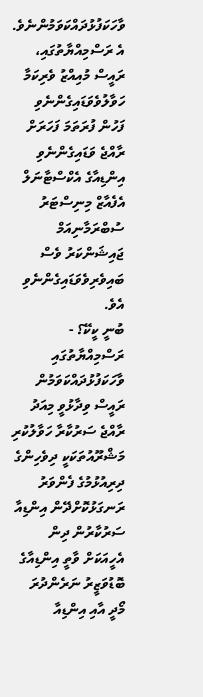ވާހަކަފުޅުދައްކަވަމުންނެވެ.
އެ ރަސްމިއްޔާތުގައި، ރައީސް މުއިއްޒު ވެރިކަމާ ހަވާލުވެވަޑައިގެންނެވި ފަހުން ފުރަތަމަ ފަހަރަށް ރާއްޖެ ވަޑައިގެންނެވި އިންޑިއާގެ އެކްސްޓާނަލް އެފެއާޒް މިނިސްޓަރު ސުބްރަމާނިއަމް ޖައިޝަންކަރު ވެސް ބައިވެރިވެވަޑައިގެންނެވި އެވެ.
ބުނީ ކީކޭ؟ - ރަސްމިއްޔާތުގައި ވާހަކަފުޅުދައްކަވަމުން ރައީސް ވިދާޅުވީ މިއަދު ރާއްޖެ ސަރުކާރާ ހަވާލުކުރި މަޝްރޫއުތަކަކީ ދިވެހިންގެ ދިރިއުޅުމުގެ ފެންވަރު ރަނގަޅުކޮށްދޭން އިންޑިއާ ސަރުކާރުން ދިން އެހީއަކަށް ވާތީ އިންޑިއާގެ ބޮޑުވަޒީރު ނަރެންދުރަ މޯދީ އާއި އިންޑިއާ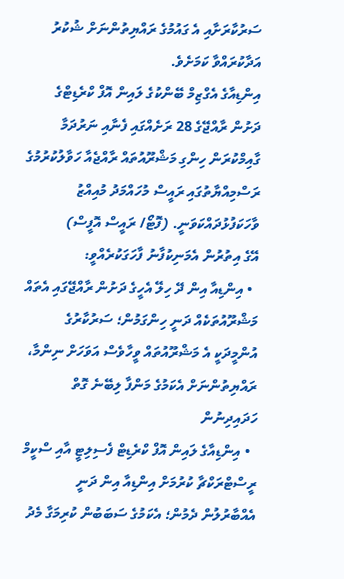ސަރުކާރަށާއި އެ ގައުމުގެ ރައްޔިތުންނަށް ޝުކުރު އަދާކުރައްވާ ކަމަށެވެ.
އިންޑިއާގެ އެގްޒިމް ބޭންކުގެ ލައިން އޮފް ކްރެޑިޓްގެ ދަށުން ރާއްޖޭގެ 28 ރަށެއްގައި ފެނާއި ނަރުދަމާ ގާއިމްކުރަން ހިންގި މަޝްރޫއުތައް ރާއްޖެއާ ހަވާލުކުރުމުގެ ރަސްމިއްޔާތުގައި ރައީސް މުހައްމަދު މުއިއްޒު ވާހަކަފުޅުދައްކަވަނީ. (ފޮޓޯ/ ރައީސް އޮފީސް)
އޭގެ އިތުރުން އެމަނިކުފާނު ފާހަގަކުރެއްވީ:
  • އިންޑިއާ އިން ދޭ ހިލޭ އެހީގެ ދަށުން ރާއްޖޭގައި އެތައް މަޝްރޫއުތަކެއް ދަނީ ހިންގަމުން؛ ސަރުކާރުގެ އުންމީދަކީ އެ މަޝްރޫއުތައް ވީހާވެސް އަވަހަށް ނިންމާ، ރައްޔިތުންނަށް އެކަމުގެ މަންފާ ލިބޭނެ ގޮތް ހަދައިދިނުން
  • އިންޑިއާގެ ލައިން އޮފް ކްރެޑިޓް ފެސިލިޓީ އާއި ސްކީމް ރީސްޓްރަކްޗާ ކުރުމަށް އިންޑިއާ އިން ދަނީ އެއްބާރުލުން ދެމުން؛ އެކަމުގެ ސަބަބުން ކުރިމަގާ މެދު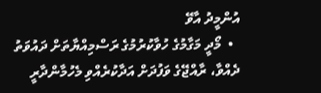އުންމީދު އާވޭ
  •  މޯދީ މަގާމުގެ ހުވާކުރުމުގެ ރަސްމިއްޔާތަށް ދައުވަތު ދެއްވާ، ރާއްޖޭގެ ވަފުދަށް އަދާކުރެއްވި މެހުމާންދާރީ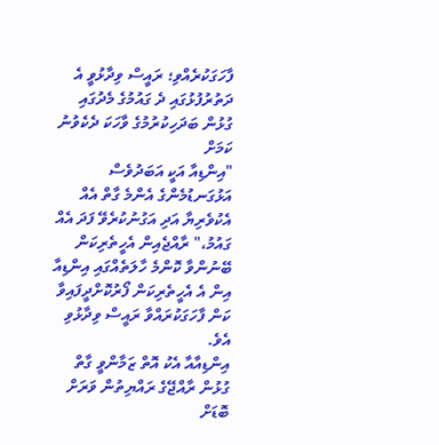ފާހަގަކުރެއްވި؛ ރައީސް ވިދާޅުވީ އެ ދަތުރުފުޅުގައި ދެ ގައުމުގެ މެދުގައި ގުޅުން ބަދަހިކުރުމުގެ ވާހަކަ ދެކެވުނު ކަމަށް
"އިންޑިއާ އަކީ އަބަދުވެސް އަޅުގަނޑުމެންގެ އެންމެ ގާތް އެއް އެކުވެރިޔާ އަދި އަގުނުކުރެވޭ ފަދަ އެއް ގައުމު،" ރާއްޖެއިން އެހީތެރިކަން ބޭނުންވާ ކޮންމެ ހާލަތެއްގައި އިންޑިއާ އިން އެ އެހީތެރިކަން ފޯރުކޮށްދީފައިވާ ކަން ފާހަގަކުރައްވާ ރައީސް ވިދާޅުވި އެވެ.
އިންޑިއާއާ އެކު އޮތް ޒަމާންވީ ގާތް ގުޅުން ރާއްޖޭގެ ރައްޔިތުން ވަރަށް ބޮޑަށް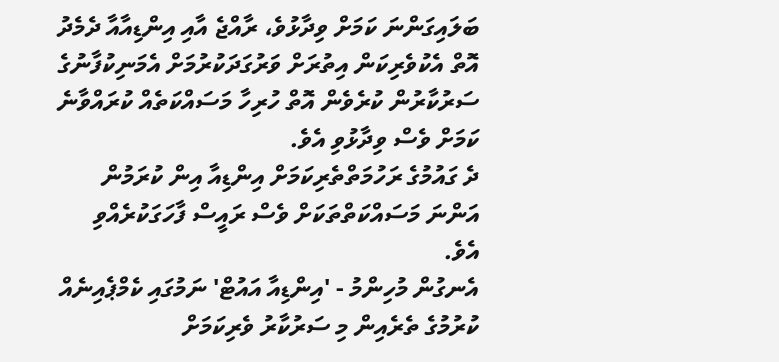ބަލައިގަންނަ ކަމަށް ވިދާޅުވެ، ރާއްޖެ އާއި އިންޑިއާއާ ދެމެދު އޮތް އެކުވެރިކަން އިތުރަށް ވަރުގަދަކުރުމަށް އެމަނިކުފާނުގެ ސަރުކާރުން ކުރެވެން އޮތް ހުރިހާ މަސައްކަތެއް ކުރައްވާނެ ކަމަށް ވެސް ވިދާޅުވި އެވެ.
ދެ ގައުމުގެ ރަހުމަތްތެރިކަމަށް އިންޑިއާ އިން ކުރަމުން އަންނަ މަސައްކަތްތަކަށް ވެސް ރައީސް ފާހަގަކުރެއްވި އެވެ.
އެނގުން މުހިންމު - 'އިންޑިއާ އައުޓް' ނަމުގައި ކެމްޕެއިނެއް ކުރުމުގެ ތެރެއިން މި ސަރުކާރު ވެރިކަމަށް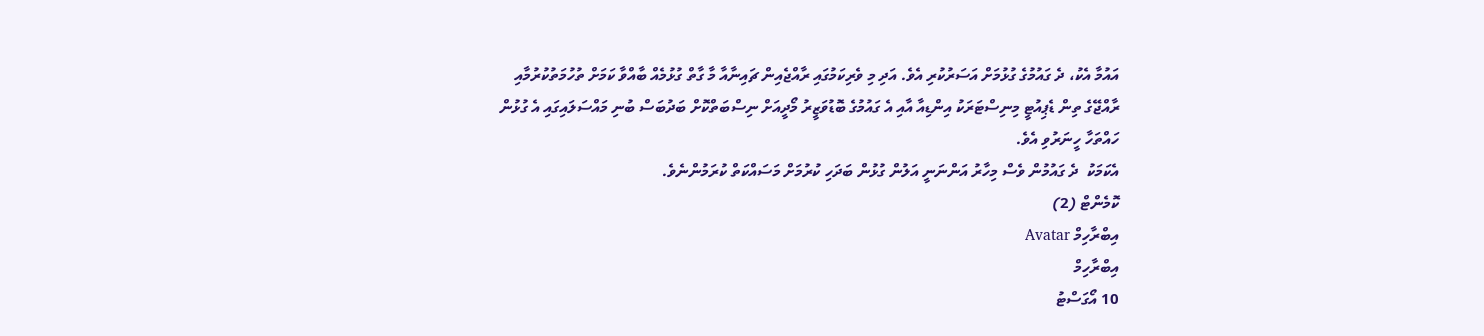އައުމާ އެކު، ދެ ގައުމުގެ ގުޅުމަށް އަސަރުކުރި އެވެ. އަދި މި ވެރިކަމުގައި ރާއްޖެއިން ޗައިނާއާ މާ ގާތް ގުޅުމެއް ބާއްވާ ކަމަށް ތުހުމަތުކުރުމާއި ރާއްޖޭގެ ތިން ޑެޕިއުޓީ މިނިސްޓަރަކު އިންޑިއާ އާއި އެ ގައުމުގެ ބޮޑުވަޒީރު މޯދީއަށް ނިސްބަތްކޮށް ބަދުބަސް ބުނި މައްސަލައިގައި އެ ގުޅުން ހައްތަހާ ހީނަރުވި އެވެ.
އެކަމަކު  ދެ ގައުމުން ވެސް މިހާރު އަންނަނީ އަލުން ގުޅުން ބަދަހި ކުރުމަށް މަސައްކަތް ކުރަމުންނެވެ.
ކޮމެންޓް (2)
އިބްރާހިމް Avatar
އިބްރާހިމް
10 އޯގަސްޓު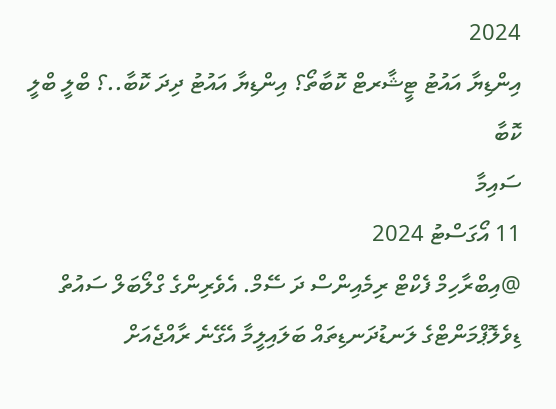2024
އިންޑިޔާ އައުޓު ޓީޝާރޓް ކޮބާތޯ؟ އިންޑިޔާ އައުޓު ދިދަ ކޮބާ..؟ ބްލީ ބްލީ ކޮބާ
ސައިމާ
11 އޯގަސްޓު 2024
@އިބްރާހިމް ފެކްޓް ރިމެއިންސް ދަ ސޭމް. އެވެރިންގެ ގްލޯބަލް ސައުތް ޑިވެލޮޕްމަންޓްގެ ލަނޑުދަނޑިތައް ބަލައިލީމާ އެގޭނެ ރާއްޖެއަށް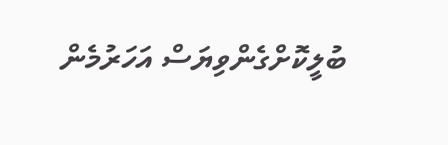ބުލީކޮށްގެންވިޔަސް އަހަރުމެން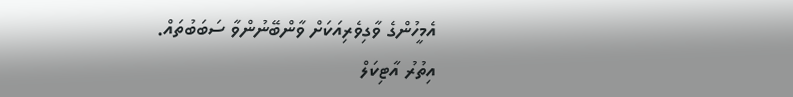އެމީހުންގެ ވާގިވެރިއަކަށް ވާންބޭނުންވާ ސަބަބުތައް.
އިތުރު އާޓިކަލް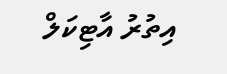އިތުރު އާޓިކަލް